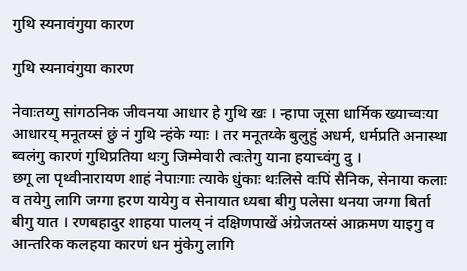गुथि स्यनावंगुया कारण

गुथि स्यनावंगुया कारण

नेवाःतय्गु सांगठनिक जीवनया आधार हे गुथि खः । न्हापा जूसा धार्मिक ख्याच्वःया आधारय् मनूतय्सं छुं नं गुथि न्हंके ग्याः । तर मनूतय्के बुलुहुं अधर्म, धर्मप्रति अनास्था ब्वलंगु कारणं गुथिप्रतिया थःगु जिम्मेवारी त्वःतेगु याना हयाच्वंगु दु ।
छगू ला पृथ्वीनारायण शाहं नेपाःगाः त्याके धुंकाः थःलिसे वःपिं सैनिक, सेनाया कलाः व तयेगु लागि जग्गा हरण यायेगु व सेनायात ध्यबा बीगु पलेसा थनया जग्गा बिर्ता बीगु यात । रणबहादुर शाहया पालय् नं दक्षिणपाखें अंग्रेजतय्सं आक्रमण याइगु व आन्तरिक कलहया कारणं धन मुंकेगु लागि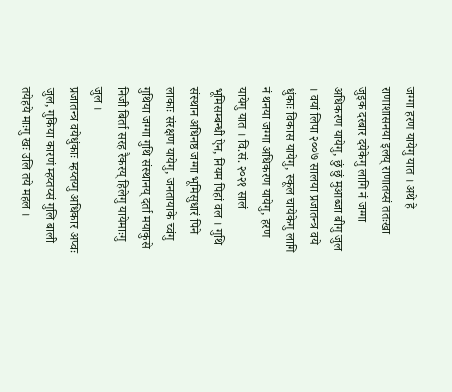जग्गा हरण यायेगु यात । अथे हे राणाशासनया इलय् राणातय्सं ततःखा जुइक दरबार दयेकेगु लागि नं जग्गा अधिकरण यायेगु, छुं छुं मुआब्जा बीगु जुल । वयां लिपा २००७ सालया प्रजातन्त्र वये धुंकाः विकास यायेगु, स्कूल चायेकेगु लागि नं थनया जग्गा अधिकरण यायेगु, हरण यायेगु यात । वि.सं. २०२१ सालं भूमिसम्बन्धी ऐन, नियम पिहां वल । गुथि संस्थान अधिनष्ठ जग्गा भूमिसुधारं पिने लाकाः संरक्षण यायेगु, जनतायाके च्वंगु गुथिया जग्गा गुथि संस्थानय् दर्ता मयाकुसे निजी बिर्ता सरह रैकरय् हिलेगु यायेमाःगु जुल ।
प्रजातन्त्र वयेधुंकाः म्हय्तय्गु अधिकार अप्वः जुल, गुकिया कारणं म्हय्तय्सं गुलि बाली तयेहये माःगु खः उलि तये महल ।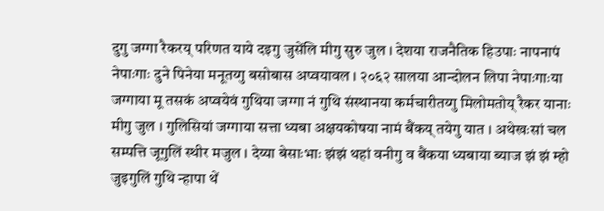दुगु जग्गा रैकरय् परिणत याये दइगु जुसेंलि मीगु सुरु जुल । देशया राजनैतिक हिउपाः नापनापं नेपाःगाः दुने पिनेया मनूतय्गु बसोबास अप्वयावल । २०६२ सालया आन्दोलन लिपा नेपाःगाःया जग्गाया मू तसकं अप्वयेवं गुथिया जग्गा नं गुथि संस्थानया कर्मचारीतय्गु मिलोमतोय् रैकर यानाः मीगु जुल । गुलिसियां जग्गाया सत्ता ध्यबा अक्षयकोषया नामं बैंकय् तयेगु यात । अथेखःसां चल सम्पत्ति जूगुलिं स्थीर मजुल । देय्या बेसाःभाः झंझं थहां वनीगु व बैंकया ध्यबाया ब्याज झं झं म्हो जुइगुलिं गुथि न्हापा थें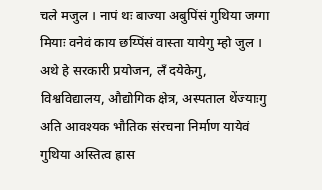चले मजुल । नापं थः बाज्या अबुपिंसं गुथिया जग्गा मियाः वनेवं काय छय्पिंसं वास्ता यायेगु म्हो जुल । अथे हे सरकारी प्रयोजन, लँ दयेकेगु, विश्वविद्यालय, औद्योगिक क्षेत्र, अस्पताल थेंज्याःगु अति आवश्यक भौतिक संरचना निर्माण यायेवं गुथिया अस्तित्व ह्रास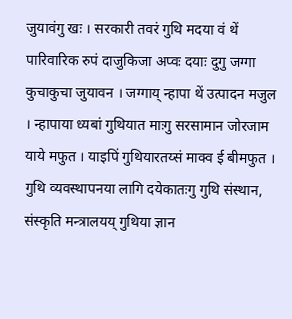जुयावंगु खः । सरकारी तवरं गुथि मदया वं थें पारिवारिक रुपं दाजुकिजा अप्वः दयाः दुगु जग्गा कुचाकुचा जुयावन । जग्गाय् न्हापा थें उत्पादन मजुल । न्हापाया ध्यबां गुथियात माःगु सरसामान जोरजाम याये मफुत । याइपिं गुथियारतय्सं माक्व ई बीमफुत । गुथि व्यवस्थापनया लागि दयेकातःगु गुथि संस्थान, संस्कृति मन्त्रालयय् गुथिया ज्ञान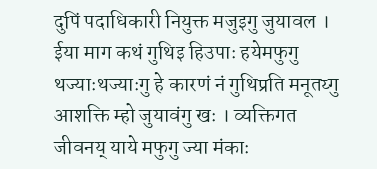दुपिं पदाधिकारी नियुक्त मजुइगु जुयावल । ईया माग कथं गुथिइ हिउपाः हयेमफुगु थज्याःथज्याःगु हे कारणं नं गुथिप्रति मनूतय्गु आशक्ति म्हो जुयावंगु खः । व्यक्तिगत जीवनय् याये मफुगु ज्या मंकाः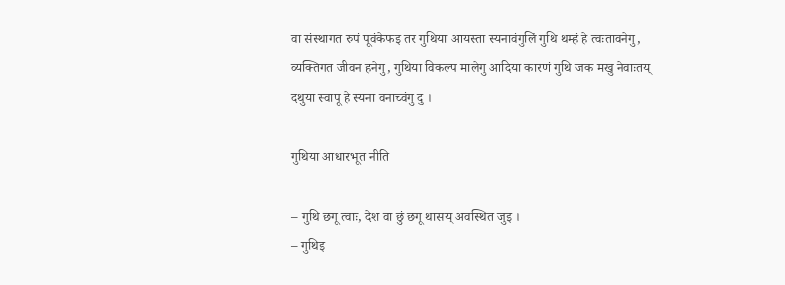वा संस्थागत रुपं पूवंकेफइ तर गुथिया आयस्ता स्यनावंगुलिं गुथि थम्हं हे त्वःतावनेगु, व्यक्तिगत जीवन हनेगु, गुथिया विकल्प मालेगु आदिया कारणं गुथि जक मखु नेवाःतय् दथुया स्वापू हे स्यना वनाच्वंगु दु ।

गुथिया आधारभूत नीति

– गुथि छगू त्वाः, देश वा छुं छगू थासय् अवस्थित जुइ ।
– गुथिइ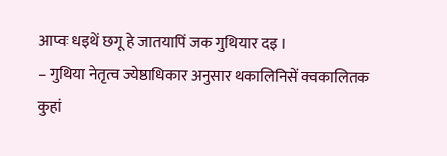आप्वः धइथें छगू हे जातयापिं जक गुथियार दइ ।
– गुथिया नेतृत्व ज्येष्ठाधिकार अनुसार थकालिनिसें क्वकालितक कुहां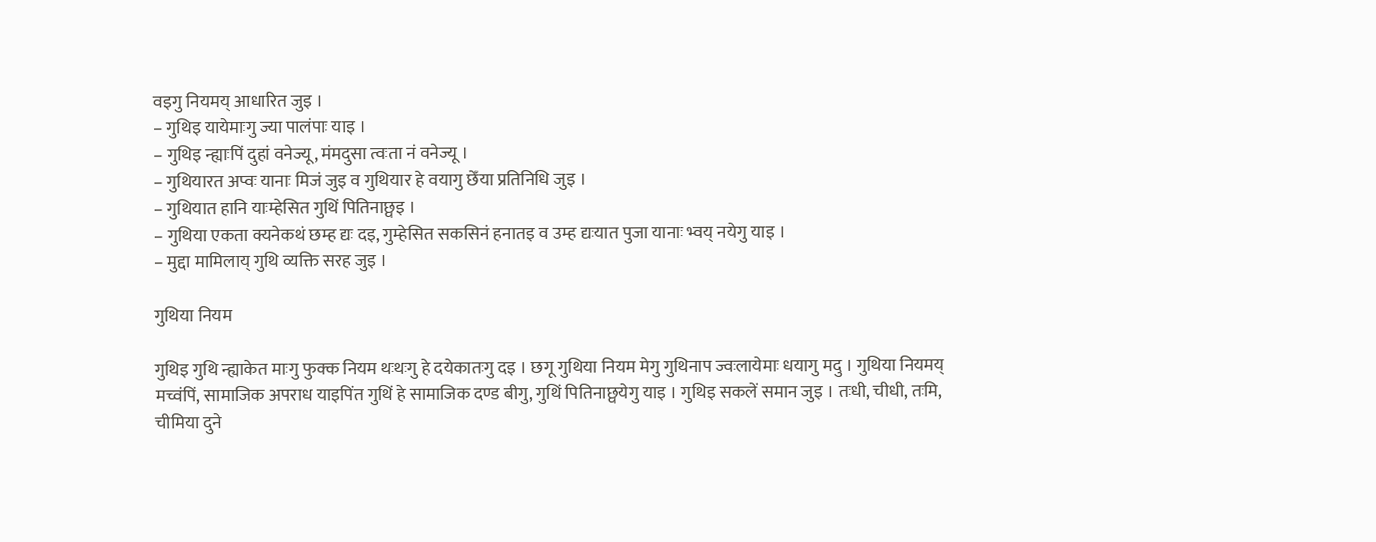वइगु नियमय् आधारित जुइ ।
– गुथिइ यायेमाःगु ज्या पालंपाः याइ ।
– गुथिइ न्ह्याःपिं दुहां वनेज्यू, मंमदुसा त्वःता नं वनेज्यू ।
– गुथियारत अप्वः यानाः मिजं जुइ व गुथियार हे वयागु छेँया प्रतिनिधि जुइ ।
– गुथियात हानि याःम्हेसित गुथिं पितिनाछ्वइ ।
– गुथिया एकता क्यनेकथं छम्ह द्यः दइ, गुम्हेसित सकसिनं हनातइ व उम्ह द्यःयात पुजा यानाः भ्वय् नयेगु याइ ।
– मुद्दा मामिलाय् गुथि व्यक्ति सरह जुइ ।

गुथिया नियम

गुथिइ गुथि न्ह्याकेत माःगु फुक्क नियम थःथःगु हे दयेकातःगु दइ । छगू गुथिया नियम मेगु गुथिनाप ज्वःलायेमाः धयागु मदु । गुथिया नियमय् मच्वंपिं, सामाजिक अपराध याइपिंत गुथिं हे सामाजिक दण्ड बीगु, गुथिं पितिनाछ्वयेगु याइ । गुथिइ सकलें समान जुइ । तःधी, चीधी, तःमि, चीमिया दुने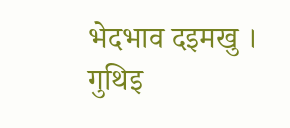भेदभाव दइमखु । गुथिइ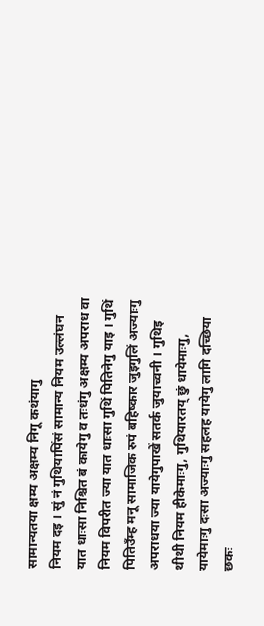सामान्यतया क्षम्य अक्षम्य निगू कथंयागु
नियम दइ । सुं नं गुथियापिंसं सामान्य नियम उल्लंघन यात धाःसा निश्चित बं कायेगु व तःधंगु अक्षम्य अपराध वा नियम विपरीत ज्या यात धाःसा गुथिं पितिनेगु याइ । गुथिं पितिउँम्ह मनू सामाजिक रुपं बहिष्कार जुइगुलिं अज्याःगु अपराधया ज्या यायेगुपाखें सतर्क जुयाच्वनी । गुथिइ थीथी नियम हीकेमाःगु, गुथियारतय् छुं धायेमाःगु, यायेमाःगु दःसा अज्याःगु सहलह यायेगु लागि दच्छिया छकः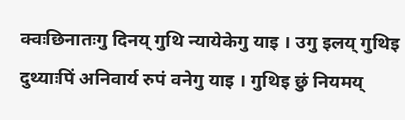क्वःछिनातःगु दिनय् गुथि न्यायेकेगु याइ । उगु इलय् गुथिइ दुथ्याःपिं अनिवार्य रुपं वनेगु याइ । गुथिइ छुं नियमय्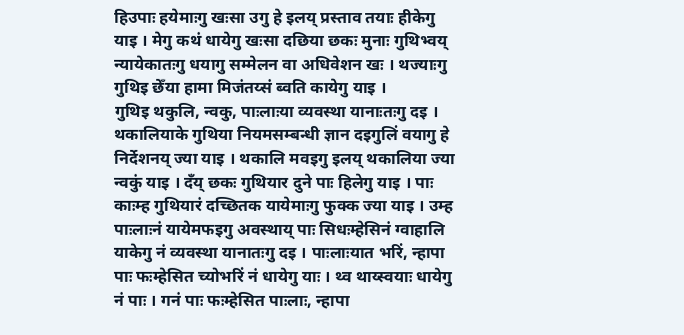हिउपाः हयेमाःगु खःसा उगु हे इलय् प्रस्ताव तयाः हीकेगु याइ । मेगु कथं धायेगु खःसा दछिया छकः मुनाः गुथिभ्वय् न्यायेकातःगु धयागु सम्मेलन वा अधिवेशन खः । थज्याःगु गुथिइ छेँया हामा मिजंतय्सं ब्वति कायेगु याइ ।
गुथिइ थकुलि, न्वकु, पाःलाःया व्यवस्था यानाःतःगु दइ । थकालियाके गुथिया नियमसम्बन्धी ज्ञान दइगुलिं वयागु हे निर्देशनय् ज्या याइ । थकालि मवइगु इलय् थकालिया ज्या न्वकुं याइ । दँय् छकः गुथियार दुने पाः हिलेगु याइ । पाः काःम्ह गुथियारं दच्छितक यायेमाःगु फुक्क ज्या याइ । उम्ह पाःलाःनं यायेमफइगु अवस्थाय् पाः सिधःम्हेसिनं ग्वाहालि याकेगु नं व्यवस्था यानातःगु दइ । पाःलाःयात भरिं, न्हापा पाः फःम्हेसित च्योभरिं नं धायेगु याः । थ्व थाय्स्वयाः धायेगु नं पाः । गनं पाः फःम्हेसित पाःलाः, न्हापा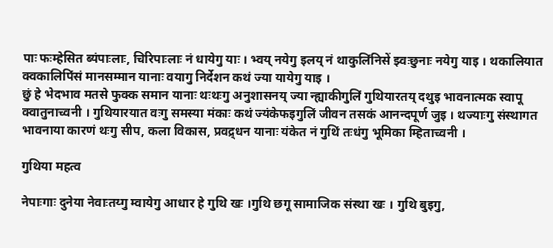पाः फःम्हेसित ब्यंपाःलाः, चिरिपाःलाः नं धायेगु याः । भ्वय् नयेगु इलय् नं थाकुलिंनिसें झ्वःछुनाः नयेगु याइ । थकालियात क्वकालिपिंसं मानसम्मान यानाः वयागु निर्देशन कथं ज्या यायेगु याइ ।
छुं हे भेदभाव मतसे फुक्क समान यानाः थःथःगु अनुशासनय् ज्या न्ह्याकीगुलिं गुथियारतय् दथुइ भावनात्मक स्वापू क्वातुनाच्वनी । गुथियारयात वःगु समस्या मंकाः कथं ज्यंकेफइगुलिं जीवन तसकं आनन्दपूर्ण जुइ । थज्याःगु संस्थागत भावनाया कारणं थःगु सीप, कला विकास, प्रवद्र्धन यानाः यंकेत नं गुथिं तःधंगु भूमिका म्हिताच्वनी ।

गुथिया महत्व

नेपाःगाः दुनेया नेवाःतय्गु म्वायेगु आधार हे गुथि खः ।गुथि छगू सामाजिक संस्था खः । गुथि बुइगु,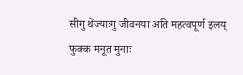सीगु थेंज्याःगु जीवनया अति महत्वपूर्ण इलय् फुक्क मनूत मुनाः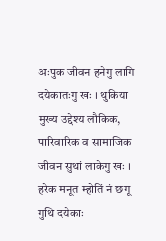अःपुक जीवन हनेगु लागि दयेकातःगु खः । थुकिया मुख्य उद्देश्य लौकिक, पारिवारिक व सामाजिक जीवन सुथां लाकेगु खः । हरेक मनूत म्होतिं नं छगू गुथि दयेकाः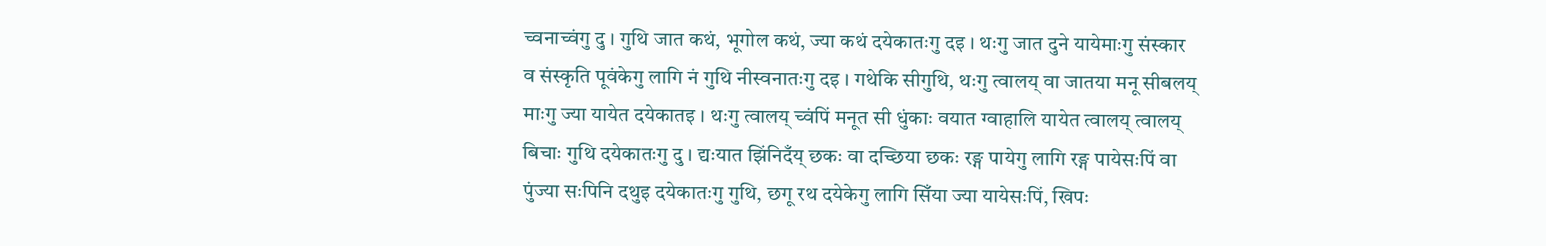च्वनाच्वंगु दु । गुथि जात कथं, भूगोल कथं, ज्या कथं दयेकातःगु दइ । थःगु जात दुने यायेमाःगु संस्कार व संस्कृति पूवंकेगु लागि नं गुथि नीस्वनातःगु दइ । गथेकि सीगुथि, थःगु त्वालय् वा जातया मनू सीबलय् माःगु ज्या यायेत दयेकातइ । थःगु त्वालय् च्वंपिं मनूत सी धुंकाः वयात ग्वाहालि यायेत त्वालय् त्वालय् बिचाः गुथि दयेकातःगु दु । द्यःयात झिंनिदँय् छकः वा दच्छिया छकः रङ्ग पायेगु लागि रङ्ग पायेसःपिं वा पुंज्या सःपिनि दथुइ दयेकातःगु गुथि, छगू रथ दयेकेगु लागि सिँया ज्या यायेसःपिं, खिपः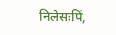निलेसःपिं,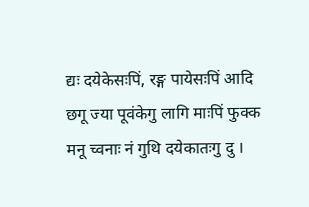द्यः दयेकेसःपिं, रङ्ग पायेसःपिं आदि छगू ज्या पूवंकेगु लागि माःपिं फुक्क मनू च्वनाः नं गुथि दयेकातःगु दु ।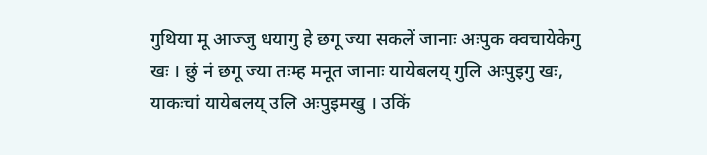गुथिया मू आज्जु धयागु हे छगू ज्या सकलें जानाः अःपुक क्वचायेकेगु खः । छुं नं छगू ज्या तःम्ह मनूत जानाः यायेबलय् गुलि अःपुइगु खः, याकःचां यायेबलय् उलि अःपुइमखु । उकिं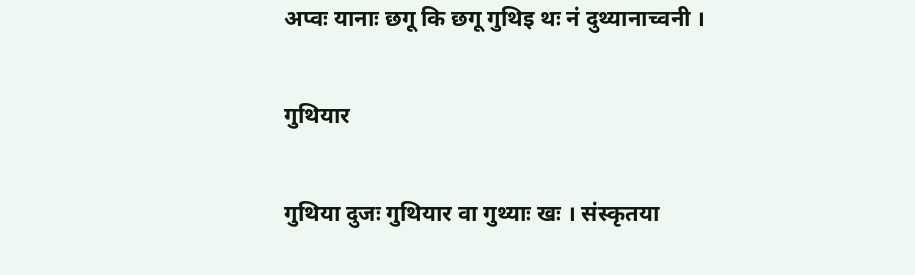अप्वः यानाः छगू कि छगू गुथिइ थः नं दुथ्यानाच्वनी ।

गुथियार

गुथिया दुजः गुथियार वा गुथ्याः खः । संस्कृतया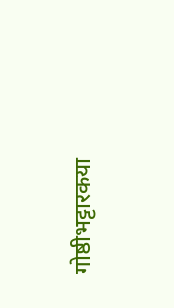गोष्ठीभट्टारकया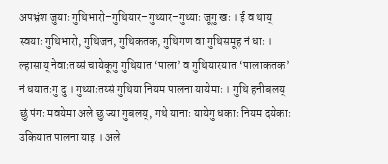अपभ्रंश जुयाः गुथिभारो–गुथियार–गुथ्यार–गुथ्याः जूगु खः । ई व थाय् स्वयाः गुथिभारो, गुथिजन, गुथिकतक, गुथिगण वा गुथिसमूह नं धाः । ल्हासाय् नेवाःतय्सं चायेकूगु गुथियात ‘पाला’ व गुथियारयात ‘पालाकतक’ नं धयातःगु दु । गुथ्याःतय्सं गुथिया नियम पालना यायेमाः । गुथि हनीबलय् छुं पंगः मवयेमा अले छु ज्या गुबलय्, गथे यानाः यायेगु धकाः नियम दयेकाः उकियात पालना याइ । अले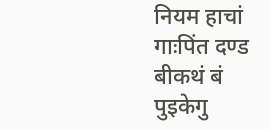नियम हाचां गाःपिंत दण्ड बीकथं बं पुइकेगु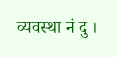व्यवस्था नं दु ।